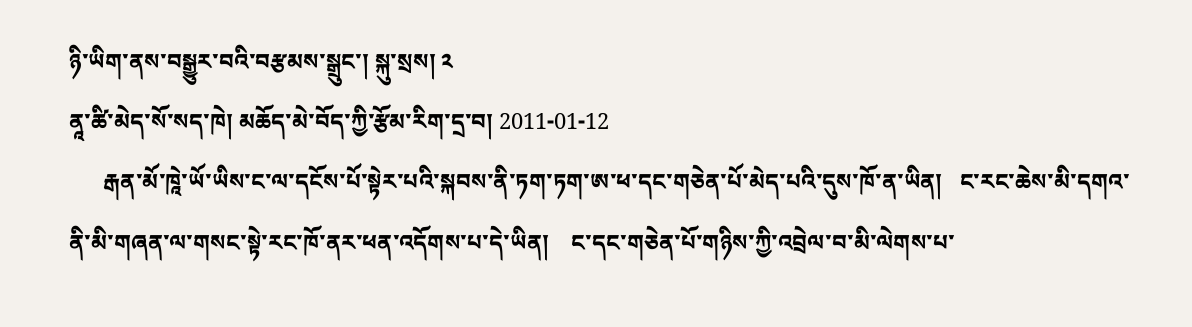ཉི་ཡིག་ནས་བསྒྱུར་བའི་བརྩམས་སྒྲུང་། སྐུ་སྲས། ༢
ནཱ་ཚི་མེད་སོ་སད་ཁེ། མཆོད་མེ་བོད་ཀྱི་རྩོམ་རིག་དྲ་བ། 2011-01-12
      རྒན་མོ་ཁཱེ་ཡོ་ཡིས་ང་ལ་དངོས་པོ་སྟེར་པའི་སྐབས་ནི་ཏག་ཏག་ཨ་ཕ་དང་གཅེན་པོ་མེད་པའི་དུས་ཁོ་ན་ཡིན།   ང་རང་ཆེས་མི་དགའ་ནི་མི་གཞན་ལ་གསང་སྟེ་རང་ཁོ་ནར་ཕན་འདོགས་པ་དེ་ཡིན།    ང་དང་གཅེན་པོ་གཉིས་ཀྱི་འབྲེལ་བ་མི་ལེགས་པ་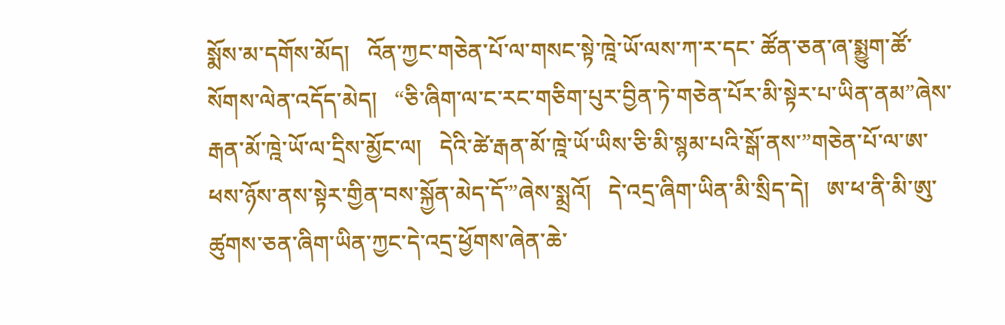སྨོས་མ་དགོས་མོད།   འོན་ཀྱང་གཅེན་པོ་ལ་གསང་སྟེ་ཁྰེ་ཡོ་ལས་ཀ་ར་དང་ ཚོན་ཅན་ཞ་སྨྱུག་ཚོ་སོགས་ལེན་འདོད་མེད།   “ཅི་ཞིག་ལ་ང་རང་གཅིག་པུར་བྱིན་ཏེ་གཅེན་པོར་མི་སྟེར་པ་ཡིན་ནམ”ཞེས་རྒན་མོ་ཁྰེ་ཡོ་ལ་དྲིས་མྱོང་ལ།   དེའི་ཚེ་རྒན་མོ་ཁྰེ་ཡོ་ཡིས་ཅི་མི་སྙམ་པའི་སྒོ་ནས་”གཅེན་པོ་ལ་ཨ་ཕས་ཉོས་ནས་སྟེར་གྱིན་བས་སྐྱོན་མེད་དོ་”ཞེས་སྨྲའོ།   དེ་འདྲ་ཞིག་ཡིན་མི་སྲིད་དེ།   ཨ་ཕ་ནི་མི་ཨུ་ཚུགས་ཅན་ཞིག་ཡིན་ཀྱང་དེ་འདྲ་ཕྱོགས་ཞེན་ཆེ་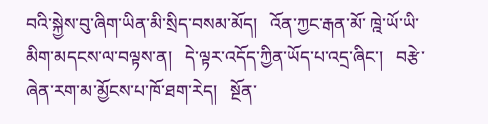བའི་སྐྱེས་བུ་ཞིག་ཡིན་མི་སྲིད་བསམ་མོད།   འོན་ཀྱང་རྒན་མོ་ ཁྰེ་ཡོ་ཡི་མིག་མདངས་ལ་བལྟས་ན།   དེ་ལྟར་འདོད་ཀྱིན་ཡོད་པ་འདྲ་ཞིང་།   བརྩེ་ཞེན་རག་མ་མྱོངས་པ་ཁོ་ཐག་རེད།   སྔོན་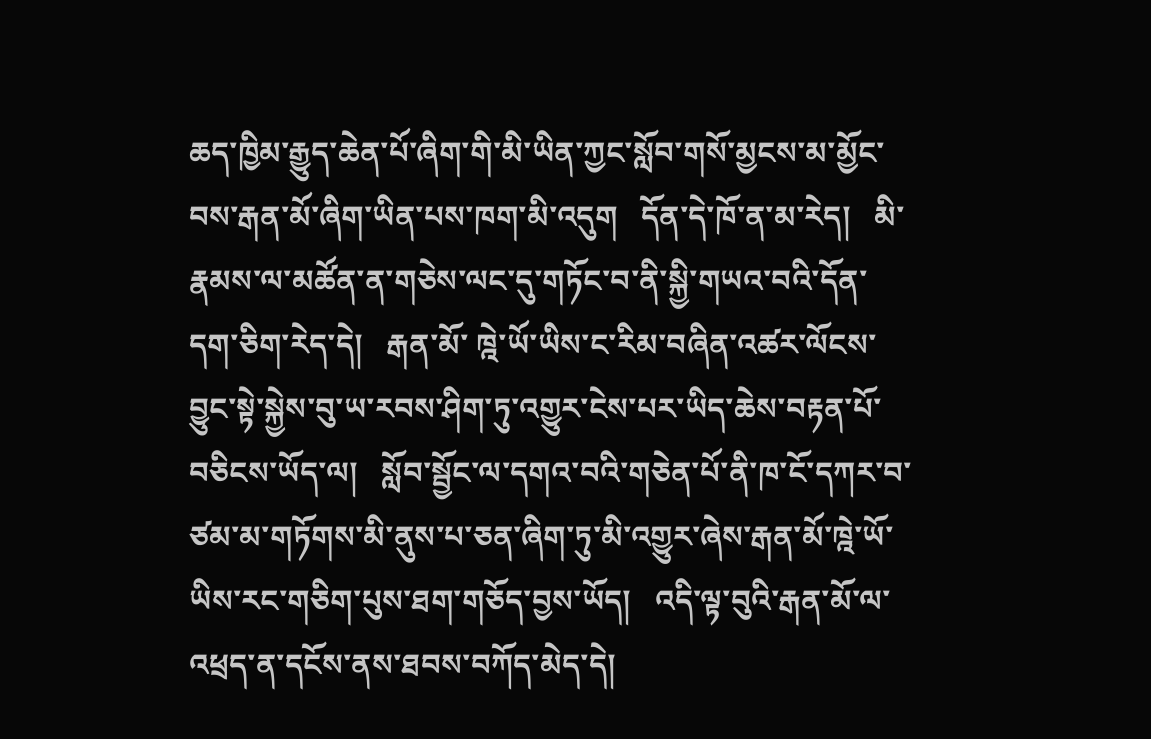ཆད་ཁྱིམ་རྒྱུད་ཆེན་པོ་ཞིག་གི་མི་ཡིན་ཀྱང་སློབ་གསོ་མྱངས་མ་མྱོང་བས་རྒན་མོ་ཞིག་ཡིན་པས་ཁག་མི་འདུག   དོན་དེ་ཁོ་ན་མ་རེད།   མི་རྣམས་ལ་མཚོན་ན་གཅེས་ལང་དུ་གཏོང་བ་ནི་སྐྱི་གཡའ་བའི་དོན་དག་ཅིག་རེད་དེ།   རྒན་མོ་ ཁྰེ་ཡོ་ཡིས་ང་རིམ་བཞིན་འཚར་ལོངས་བྱུང་སྟེ་སྐྱེས་བུ་ཡ་རབས་ཤིག་ཏུ་འགྱུར་ངེས་པར་ཡིད་ཆེས་བརྟན་པོ་བཅིངས་ཡོད་ལ།   སློབ་སྦྱོང་ལ་དགའ་བའི་གཅེན་པོ་ནི་ཁ་ངོ་དཀར་བ་ཙམ་མ་གཏོགས་མི་ནུས་པ་ཅན་ཞིག་ཏུ་མི་འགྱུར་ཞེས་རྒན་མོ་ཁྰེ་ཡོ་ཡིས་རང་གཅིག་པུས་ཐག་གཅོད་བྱས་ཡོད།   འདི་ལྟ་བུའི་རྒན་མོ་ལ་འཕྲད་ན་དངོས་ནས་ཐབས་བཀོད་མེད་དེ།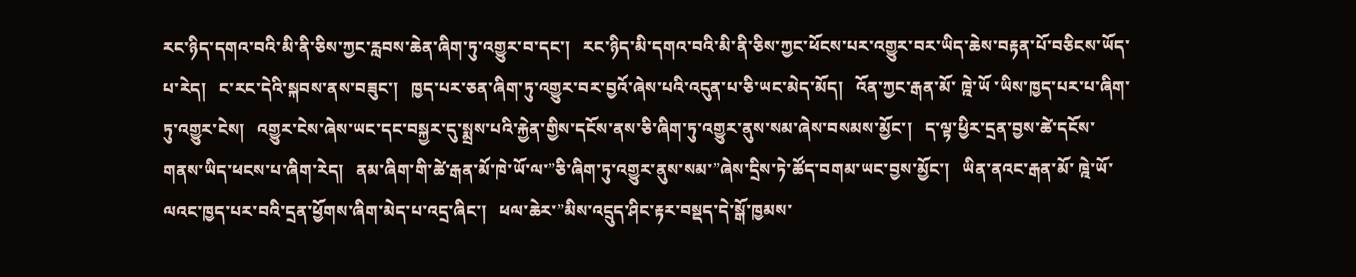རང་ཉིད་དགའ་བའི་མི་ནི་ཅིས་ཀྱང་རླབས་ཆེན་ཞིག་ཏུ་འགྱུར་བ་དང་།   རང་ཉིད་མི་དགའ་བའི་མི་ནི་ཅིས་ཀྱང་ཕོངས་པར་འགྱུར་བར་ཡིད་ཆེས་བརྟན་པོ་བཅིངས་ཡོད་པ་རེད།   ང་རང་དེའི་སྐབས་ནས་བཟུང་།   ཁྱད་པར་ཅན་ཞིག་ཏུ་འགྱུར་བར་བྱའོ་ཞེས་པའི་འདུན་པ་ཅི་ཡང་མེད་མོད།   འོན་ཀྱང་རྒན་མོ་ ཁྰེ་ཡོ ་ཡིས་ཁྱད་པར་པ་ཞིག་ཏུ་འགྱུར་ངེས།   འགྱུར་ངེས་ཞེས་ཡང་དང་བསྐྱར་དུ་སྨྲས་པའི་རྐྱེན་གྱིས་དངོས་ནས་ཅི་ཞིག་ཏུ་འགྱུར་ནུས་སམ་ཞེས་བསམས་མྱོང་།   ད་ལྟ་ཕྱིར་དྲན་བྱས་ཚེ་དངོས་གནས་ཡིད་ཕངས་པ་ཞིག་རེད།   ནམ་ཞིག་གི་ཚེ་རྒན་མོ་ཁེ་ཡོ་ལ་”ཅི་ཞིག་ཏུ་འགྱུར་ནུས་སམ་”ཞེས་དྲིས་ཏེ་ཚོད་བགམ་ཡང་བྱས་མྱོང་།   ཡིན་ནའང་རྒན་མོ་ ཁྰེ་ཡོ་ལའང་ཁྱད་པར་བའི་དྲན་ཕྱོགས་ཞིག་མེད་པ་འདྲ་ཞིང་།   ཕལ་ཆེར་”མིས་འདྲུད་ཤིང་རྟར་བསྡད་དེ་སྒོ་ཁྱམས་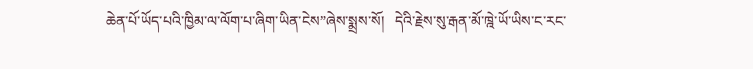ཆེན་པོ་ཡོད་པའི་ཁྱིམ་ལ་ལོག་པ་ཞིག་ཡིན་ངེས”ཞེས་སྨྲས་སོ།   དེའི་རྗེས་སུ་རྒན་མོ་ཁྰེ་ཡོ་ཡིས་ང་རང་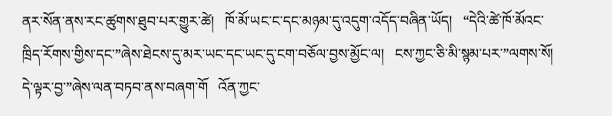ནར་སོན་ནས་རང་ཚུགས་ཐུབ་པར་གྱུར་ཚེ།   ཁོ་མོ་ཡང་ང་དང་མཉམ་དུ་འདུག་འདོད་བཞིན་ཡོད།   “དེའི་ཚེ་ཁོ་མོའང་ཁྲིད་རོགས་གྱིས་དང་”ཞེས་ཐེངས་དུ་མར་ཡང་དང་ཡང་དུ་ངག་བཅོལ་བྱས་མྱོང་ལ།   ངས་ཀྱང་ཅི་མི་སྙམ་པར་”ལགས་སོ།   དེ་ལྟར་བྱ་”ཞེས་ལན་བཏབ་ནས་བཞག་གོ   འོན་ཀྱང་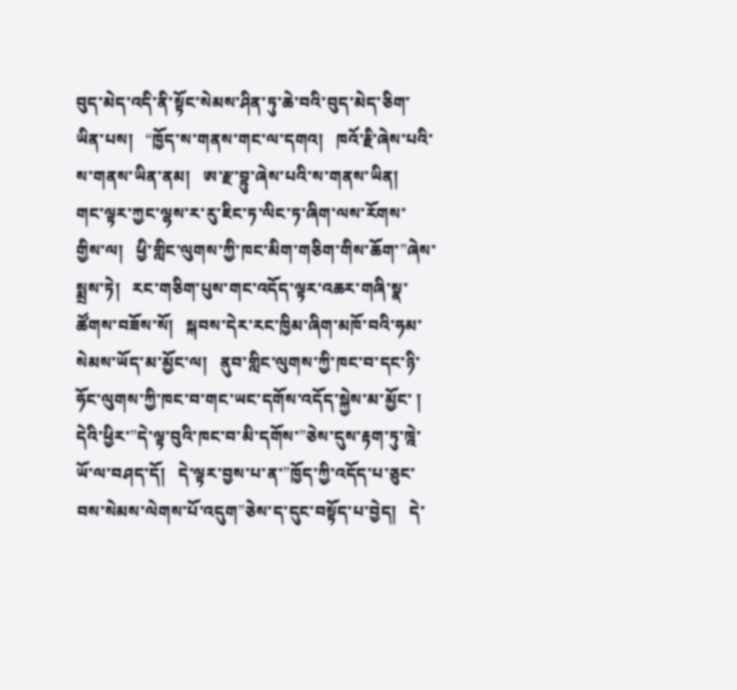བུད་མེད་འདི་ནི་སྟོང་སེམས་ཤིན་ཏུ་ཆེ་བའི་བུད་མེད་ཅིག་ཡིན་པས།   “ཁྱོད་ས་གནས་གང་ལ་དགའ།   ཁའོ་རྗི་ཞེས་པའི་ས་གནས་ཡིན་ནམ།   ཨ་རྫ་བྷུ་ཞེས་པའི་ས་གནས་ཡིན།   གང་ལྟར་ཀྱང་ལྷས་ར་རུ་ཇིང་ཏ་ལིང་ཏ་ཞིག་ལས་རོགས་གྱིས་ལ།   ཕྱི་གླིང་ལུགས་ཀྱི་ཁང་མིག་གཅིག་གིས་ཆོག་”ཞེས་སྨྲས་ཏེ།   རང་གཅིག་པུས་གང་འདོད་ལྟར་འཆར་གཞི་སྣ་ཚོགས་བཟོས་སོ།   སྐབས་དེར་རང་ཁྱིམ་ཞིག་མཁོ་བའི་ཧམ་སེམས་ཡོད་མ་མྱོང་ལ།   ནུབ་གླིང་ལུགས་ཀྱི་ཁང་བ་དང་ཉི་ཧོང་ལུགས་ཀྱི་ཁང་བ་གང་ཡང་དགོས་འདོད་སྐྱེས་མ་མྱོང་ །   དེའི་ཕྱིར་”དེ་ལྟ་བུའི་ཁང་བ་མི་དགོས་”ཅེས་དུས་རྟག་ཏུ་ཁྰེ་ཡོ་ལ་བཤད་དོ།   དེ་ལྟར་བྱས་པ་ན་”ཁྱོད་ཀྱི་འདོད་པ་ཅུང་བས་སེམས་ལེགས་པོ་འདུག”ཅེས་ད་དུང་བསྟོད་པ་བྱེད།   དེ་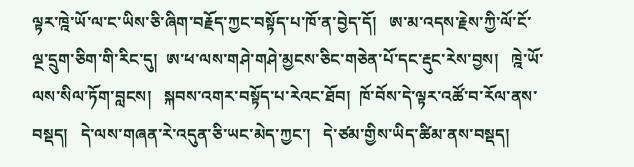ལྟར་ཁྰེ་ཡོ་ལ་ང་ཡིས་ཅི་ཞིག་བརྗོད་ཀྱང་བསྟོད་པ་ཁོ་ན་བྱེད་དོ།   ཨ་མ་འདས་རྗེས་ཀྱི་ལོ་ངོ་ལྔ་དྲུག་ཅིག་གི་རིང་དུ།  ཨ་ཕ་ལས་གཤེ་གཤེ་མྱངས་ཅིང་གཅེན་པོ་དང་རྡུང་རེས་བྱས།   ཁྰེ་ཡོ་ལས་སིལ་ཏོག་བླངས།   སྐབས་འགར་བསྟོད་པ་རེའང་ཐོབ།  ཁོ་བོས་དེ་ལྟར་འཚོ་བ་རོལ་ནས་བསྡད།   དེ་ལས་གཞན་རེ་འདུན་ཅི་ཡང་མེད་ཀྱང་།   དེ་ཙམ་གྱིས་ཡིད་ཚིམ་ནས་བསྡད།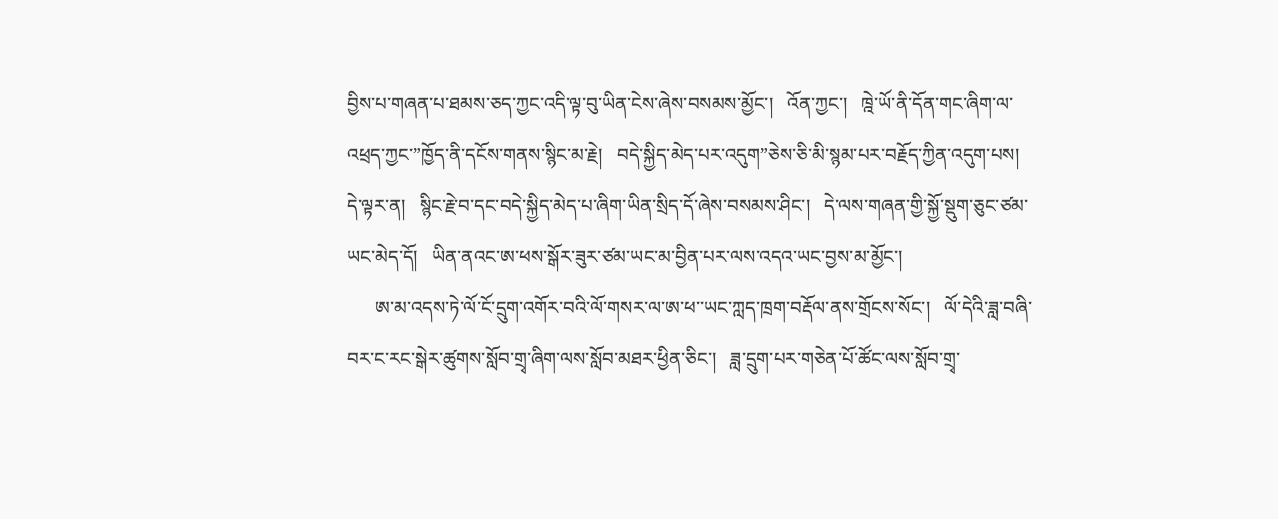བྱིས་པ་གཞན་པ་ཐམས་ཅད་ཀྱང་འདི་ལྟ་བུ་ཡིན་ངེས་ཞེས་བསམས་མྱོང་།   འོན་ཀྱང་།   ཁྰེ་ཡོ་ནི་དོན་གང་ཞིག་ལ་འཕྲད་ཀྱང་”ཁྱོད་ནི་དངོས་གནས་སྙིང་མ་རྗེ།   བདེ་སྐྱིད་མེད་པར་འདུག”ཅེས་ཅི་མི་སྙམ་པར་བརྗོད་ཀྱིན་འདུག་པས།   དེ་ལྟར་ན།   སྙིང་རྗེ་བ་དང་བདེ་སྐྱིད་མེད་པ་ཞིག་ཡིན་སྲིད་དོ་ཞེས་བསམས་ཤིང་།   དེ་ལས་གཞན་གྱི་སྐྱོ་སྡུག་ཅུང་ཙམ་ཡང་མེད་དོ།   ཡིན་ནའང་ཨ་ཕས་སྒོར་ཟུར་ཙམ་ཡང་མ་བྱིན་པར་ལས་འདའ་ཡང་བྱས་མ་མྱོང་།
      ཨ་མ་འདས་ཏེ་ལོ་ངོ་དྲུག་འགོར་བའི་ལོ་གསར་ལ་ཨ་ཕ་་ཡང་ཀླད་ཁྲག་བརྡོལ་ནས་གྲོངས་སོང་།   ལོ་དེའི་ཟླ་བཞི་བར་ང་རང་སྒེར་ཚུགས་སློབ་གྲྭ་ཞིག་ལས་སློབ་མཐར་ཕྱིན་ཅིང་།   ཟླ་དྲུག་པར་གཅེན་པོ་ཚོང་ལས་སློབ་གྲྭ་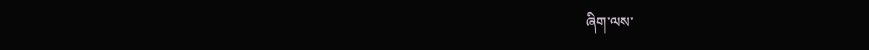ཞིག་ལས་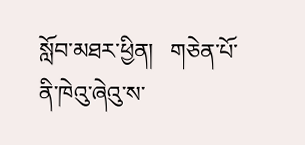སློབ་མཐར་ཕྱིན།   གཅེན་པོ་ནི་ཁེའུ་ཞེའུ་ས་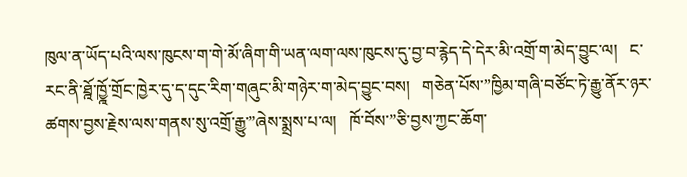ཁུལ་ན་ཡོད་པའི་ལས་ཁུངས་ག་གེ་མོ་ཞིག་གི་ཡན་ལག་ལས་ཁུངས་དུ་བྱ་བ་རྙེད་དེ་དེར་མི་འགྲོ་ག་མེད་བྱུང་ལ།   ང་རང་ནི་ཐྰོ་ཁྱྰོ་གྲོང་ཁྱེར་དུ་ད་དུང་རིག་གཞུང་མི་གཉེར་ག་མེད་བྱུང་བས།   གཅེན་པོས་”ཁྱིམ་གཞི་བཙོང་ཏེ་རྒྱུ་ནོར་ཉར་ཚགས་བྱས་རྗེས་ལས་གནས་སུ་འགྲོ་རྒྱུ་”ཞེས་སྨྲས་པ་ལ།   ཁོ་བོས་”ཅི་བྱས་ཀྱང་ཆོག་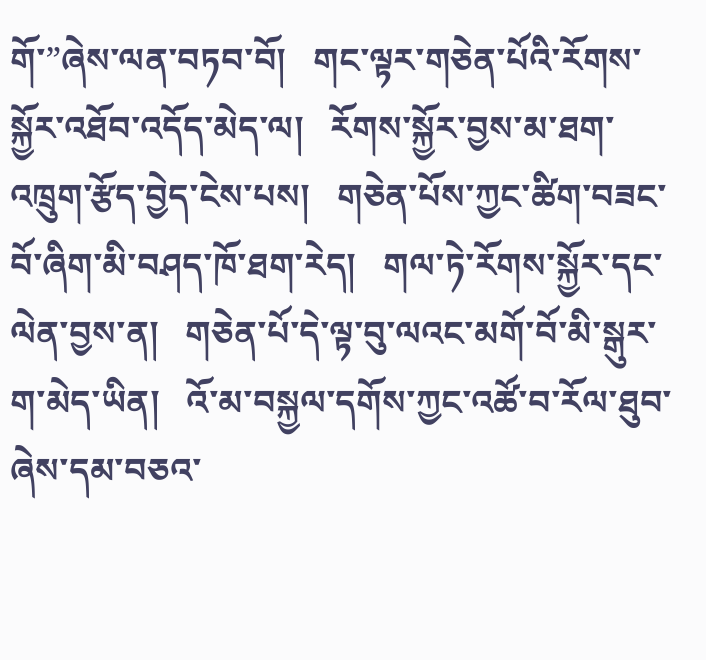གོ་”ཞེས་ལན་བཏབ་བོ།   གང་ལྟར་གཅེན་པོའི་རོགས་སྐྱོར་འཐོབ་འདོད་མེད་ལ།   རོགས་སྐྱོར་བྱས་མ་ཐག་འཁྲུག་རྩོད་བྱེད་ངེས་པས།   གཅེན་པོས་ཀྱང་ཚིག་བཟང་བོ་ཞིག་མི་བཤད་ཁོ་ཐག་རེད།   གལ་ཏེ་རོགས་སྐྱོར་དང་ལེན་བྱས་ན།   གཅེན་པོ་དེ་ལྟ་བུ་ལའང་མགོ་བོ་མི་སྒུར་ག་མེད་ཡིན།   འོ་མ་བསྐྱལ་དགོས་ཀྱང་འཚོ་བ་རོལ་ཐུབ་ཞེས་དམ་བཅའ་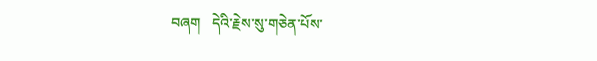བཞག   དེའི་རྗེས་སུ་གཅེན་པོས་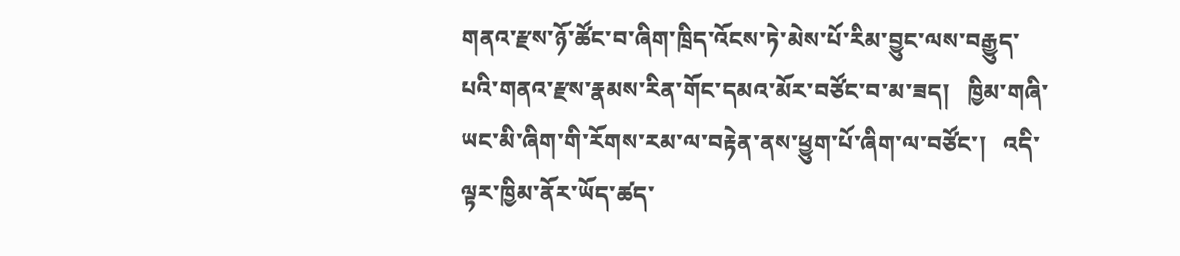གནའ་རྫས་ཉོ་ཚོང་བ་ཞིག་ཁྲིད་འོངས་ཏེ་མེས་པོ་རིམ་བྱུང་ལས་བརྒྱུད་པའི་གནའ་རྫས་རྣམས་རིན་གོང་དམའ་མོར་བཙོང་བ་མ་ཟད།   ཁྱིམ་གཞི་ཡང་མི་ཞིག་གི་རོགས་རམ་ལ་བརྟེན་ནས་ཕྱུག་པོ་ཞིག་ལ་བཙོང་།   འདི་ལྟར་ཁྱིམ་ནོར་ཡོད་ཚད་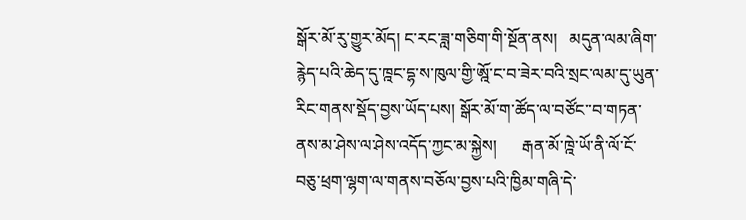སྒོར་མོ་རུ་གྱུར་མོད། ང་རང་ཟླ་གཅིག་གི་སྔོན་ནས།   མདུན་ལམ་ཞིག་རྙེད་པའི་ཆེད་དུ་ཁྰང་དྷ་ས་ཁུལ་གྱི་ཨྰོ་ང་བ་ཟེར་བའི་སྲང་ལམ་དུ་ཡུན་རིང་གནས་སྡོད་བྱས་ཡོད་པས། སྒོར་མོ་ག་ཚོད་ལ་བཙོང་་བ་གཏན་ནས་མ་ཤེས་ལ་ཤེས་འདོད་ཀྱང་མ་སྐྱེས།      རྒན་མོ་ཁྰེ་ཡོ་ནི་ལོ་ངོ་བཅུ་ཕྲག་ལྷག་ལ་གནས་བཅོལ་བྱས་པའི་ཁྱིམ་གཞི་དེ་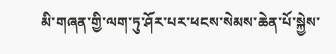མི་གཞན་གྱི་ལག་ཏུ་ཤོར་པར་ཕངས་སེམས་ཆེན་པོ་སྐྱེས་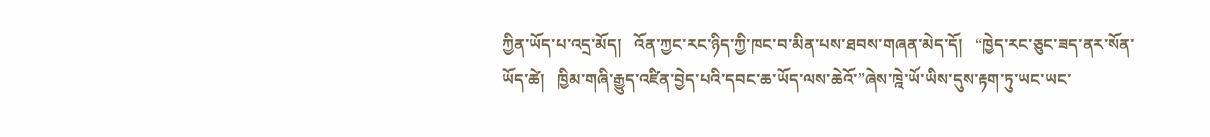ཀྱིན་ཡོད་པ་འདྲ་མོད།   འོན་ཀྱང་རང་ཉིད་ཀྱི་ཁང་བ་མིན་པས་ཐབས་གཞན་མེད་དོ།   “ཁྱེད་རང་ཅུང་ཟད་ནར་སོན་ཡོད་ཚེ།   ཁྱིམ་གཞི་རྒྱུད་འཛིན་བྱེད་པའི་དབང་ཆ་ཡོད་ལས་ཆེའོ་”ཞེས་ཁྰེ་ཡོ་ཡིས་དུས་རྟག་ཏུ་ཡང་ཡང་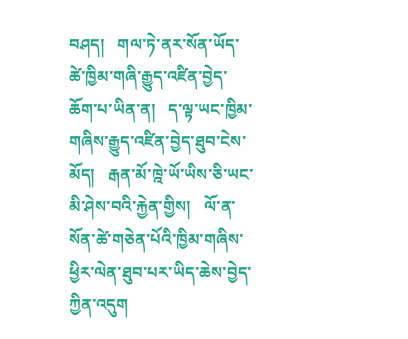བཤད།   གལ་ཏེ་ནར་སོན་ཡོད་ཚེ་ཁྱིམ་གཞི་རྒྱུད་འཛིན་བྱེད་ཆོག་པ་ཡིན་ན།   ད་ལྟ་ཡང་ཁྱིམ་གཞིས་རྒྱུད་འཛིན་བྱེད་ཐུབ་ངེས་མོད།   རྒན་མོ་ཁྰེ་ཡོ་ཡིས་ཅི་ཡང་མི་ཤེས་བའི་རྐྱེན་གྱིས།   ལོ་ན་སོན་ཚེ་གཅེན་པོའི་ཁྱིམ་གཞིས་ཕྱིར་ལེན་ཐུབ་པར་ཡིད་ཆེས་བྱེད་ཀྱིན་འདུག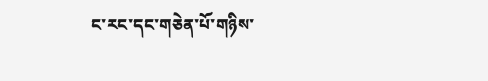ང་རང་དང་གཅེན་པོ་གཉིས་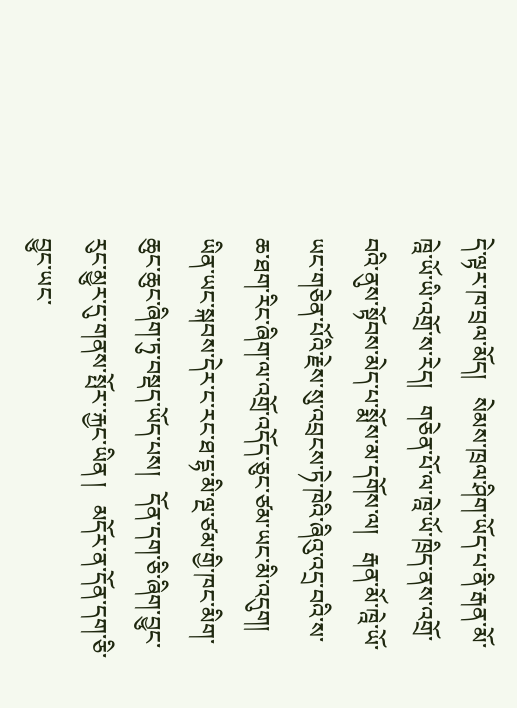དེ་ལྟར་ཁ་བྲལ་མོད།   སེམས་ཁྲལ་ཤིག་ཡོད་པ་ནི་རྒན་མོ་ཁྰེ་ཡོ་ཡི་འགྲོ་ས་རེད།   གཅེན་པོ་ལ་ཁྰེ་ཡོ་ཁྲིད་ནས་འགྲོ་བའི་ནུས་སྟོབས་མེད་པ་སྨོས་མ་དགོས་ལ།   རྒན་མོ་ཁྰེ་ཡོ་ཡང་གཅེན་པོའི་རྗེས་སུ་འབྲངས་ཏེ་ཁེའི་ཞིའུ་འདྲ་བའི་ས་ཆ་ཐག་རིང་ཞིག་ལ་འགྲོ་འདོད་ཅུང་ཙམ་ཡང་མི་འདུག།   ཡིན་ཡང་སྐབས་དེར་ང་རང་ཐ་དྷ་མི་ལྔ་ཙམ་གྱི་ཁང་མིག་ཆུང་ཆུང་ཞིག་ཏུ་བསྡད་ཡོད་པས།   དོན་དག་ཅི་ཞིག་བྱུང་རུང་མྱུར་དུ་གནས་སྤོར་་རྐྱང་ཡིན །   མདོར་ན་དོན་དག་ཅི་བྱུང་ཡང་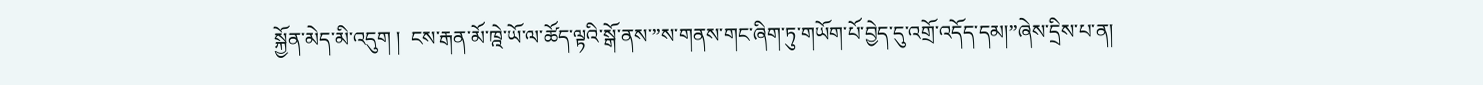སྐྱོན་མེད་མི་འདུག །  ངས་རྒན་མོ་ཁྰེ་ཡོ་ལ་ཚོད་ལྟའི་སྒོ་ནས་”ས་གནས་གང་ཞིག་ཏུ་གཡོག་པོ་བྱེད་དུ་འགྲོ་འདོད་དམ།”ཞེས་དྲིས་པ་ན།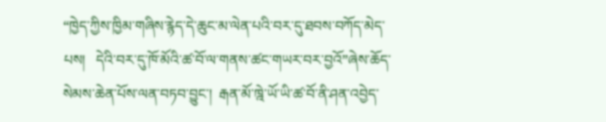“ཁྱེད་ཀྱིས་ཁྱིམ་གཞིས་རྙེད་དེ་ཆུང་མ་ལེན་པའི་བར་དུ་ཐབས་བཀོད་མེད་པས།   དེའི་བར་དུ་ཁོ་མོའི་ཚ་བོ་ལ་གནས་ཚང་གཡར་བར་བྱའོ”ཞེས་ཆོད་སེམས་ཆེན་པོས་ལན་བཏབ་བྱུང་།  རྒན་མོ་ཁྰེ་ཡོ་ཡི་ཚ་བོ་ནི་ཤན་འབྱེད་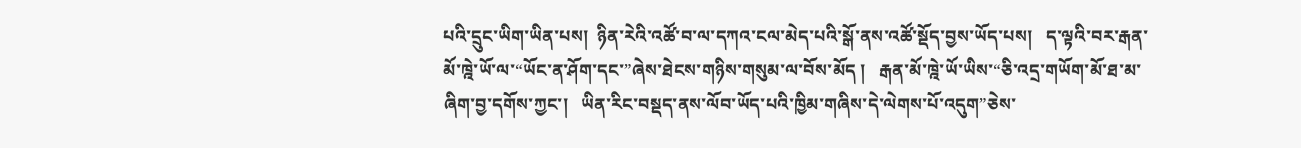པའི་དྲུང་ཡིག་ཡིན་པས།  ཉིན་རེའི་འཚོ་བ་ལ་དཀའ་ངལ་མེད་པའི་སྒོ་ནས་འཚོ་སྡོད་བྱས་ཡོད་པས།   ད་ལྟའི་བར་རྒན་མོ་ཁྰེ་ཡོ་ལ་“ཡོང་ན་ཤོག་དང་”ཞེས་ཐེངས་གཉིས་གསུམ་ལ་བོས་མོད །   རྒན་མོ་ཁྰེ་ཡོ་ཡིས་“ཅི་འདྲ་གཡོག་མོ་ཐ་མ་ཞིག་བྱ་དགོས་ཀྱང་།   ཡིན་རིང་བསྡད་ནས་ལོབ་ཡོད་པའི་ཁྱིམ་གཞིས་དེ་ལེགས་པོ་འདུག”ཅེས་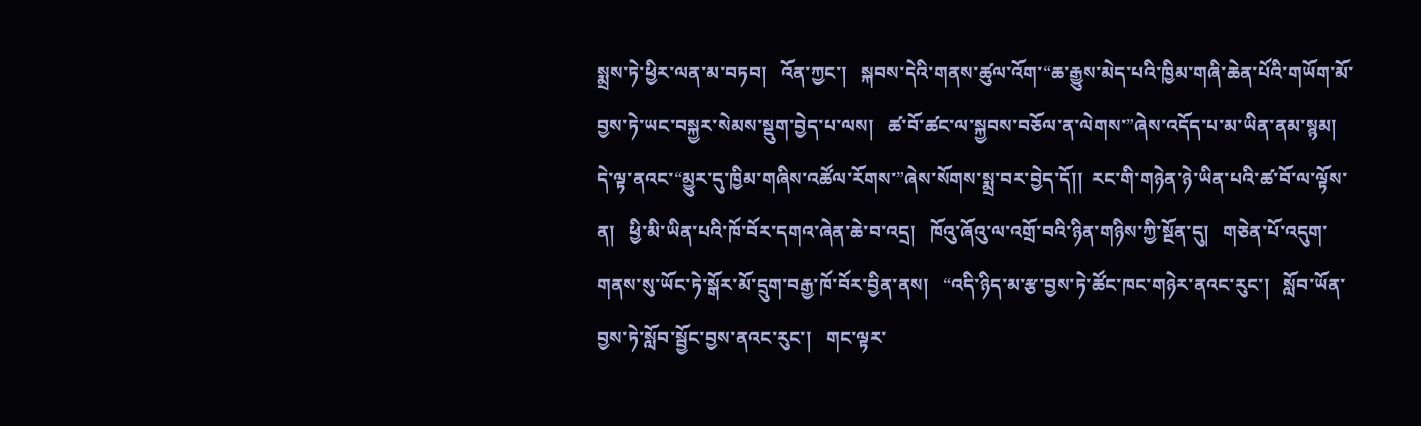སྨྲས་ཏེ་ཕྱིར་ལན་མ་བཏབ།   འོན་ཀྱང་།   སྐབས་དེའི་གནས་ཚུལ་འོག་“ཆ་རྒྱུས་མེད་པའི་ཁྱིམ་གཞི་ཆེན་པོའི་གཡོག་མོ་བྱས་ཏེ་ཡང་བསྐྱར་སེམས་སྡུག་བྱེད་པ་ལས།   ཚ་བོ་ཚང་ལ་སྐྱབས་བཅོལ་ན་ལེགས་”ཞེས་འདོད་པ་མ་ཡིན་ནམ་སྙམ།   དེ་ལྟ་ནའང་“མྱུར་དུ་ཁྱིམ་གཞིས་འཚོལ་རོགས་”ཞེས་སོགས་སྨྲ་བར་བྱེད་དོ།།  རང་གི་གཉེན་ཉེ་ཡིན་པའི་ཚ་བོ་ལ་ལྟོས་ན།   ཕྱི་མི་ཡིན་པའི་ཁོ་བོར་དགའ་ཞེན་ཆེ་བ་འདྲ།   ཁོའུ་ཞོའུ་ལ་འགྲོ་བའི་ཉིན་གཉིས་ཀྱི་སྔོན་དུ།   གཅེན་པོ་འདུག་གནས་སུ་ཡོང་ཏེ་སྒོར་མོ་དྲུག་བརྒྱ་ཁོ་བོར་བྱིན་ནས།   “འདི་ཉིད་མ་རྩ་བྱས་ཏེ་ཚོང་ཁང་གཉེར་ནའང་རུང་།   སློབ་ཡོན་བྱས་ཏེ་སློབ་སྦྱོང་བྱས་ནའང་རུང་།   གང་ལྟར་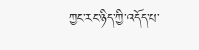ཀྱང་རང་ཉིད་ཀྱི་འདོད་པ་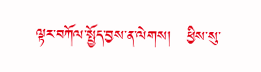ལྟར་བཀོལ་སྤྱོད་བྱས་ན་ལེགས།   ཕྱིས་སུ་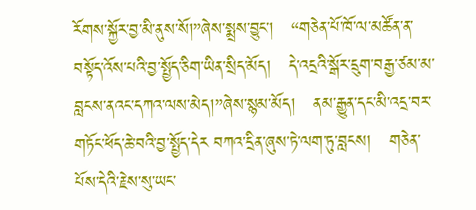རོགས་སྐྱོར་བྱ་མི་ནུས་སོ།”ཞེས་སྨྲས་བྱུང་།   “གཅེན་པོ་ཁོ་ལ་མཚོན་ན་བསྟོད་འོས་པའི་བྱ་སྤྱོད་ཅིག་ཡིན་སྲིད་མོད།   དེ་འདྲའི་སྒོར་དྲུག་བརྒྱ་ཙམ་མ་བླངས་ནའང་དཀའ་ལས་མེད།”ཞེས་སྙམ་མོད།   ནམ་རྒྱུན་དང་མི་འདྲ་བར་གཏོང་ཕོད་ཆེ་བའི་བྱ་སྤྱོད་དེར བཀའ་དྲིན་ཞུས་ཏེ་ལག་ཏུ་བླངས།   གཅེན་པོས་དེའི་རྗེས་སུ་ཡང་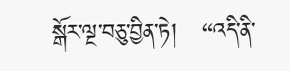སྒོར་ལྔ་བཅུ་བྱིན་ཏེ།   “འདི་ནི་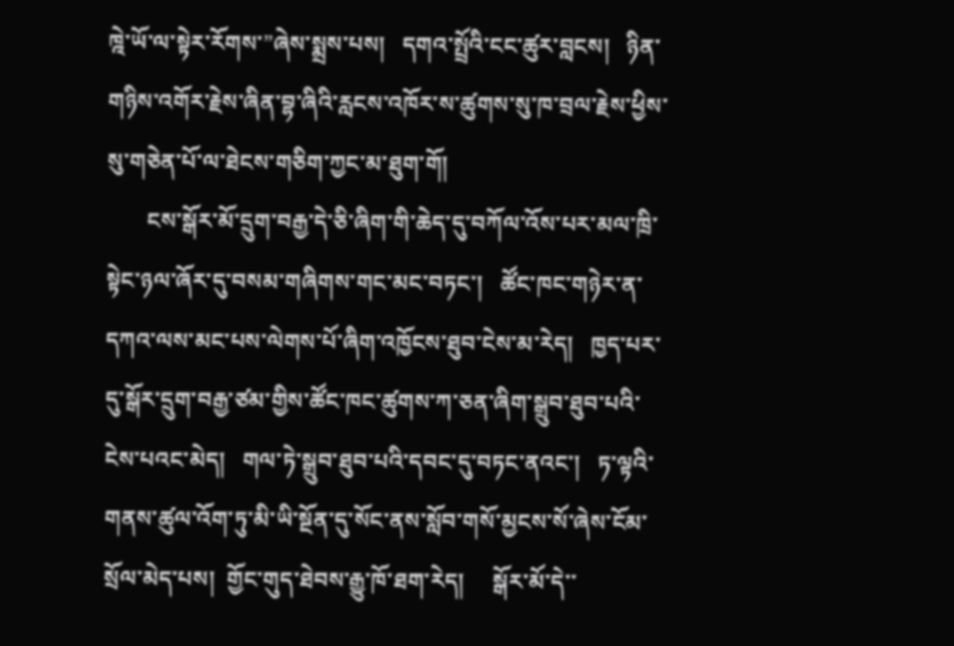ཁྰེ་ཡོ་ལ་སྟེར་རོགས་”ཞེས་སྨྲས་པས།   དགའ་སྤྲོའི་ངང་ཚུར་བླངས།   ཉིན་གཉིས་འགོར་རྗེས་ཞིན་བྷ་ཞིའི་རླངས་འཁོར་ས་ཚུགས་སུ་ཁ་བྲལ་རྗེས་ཕྱིས་སུ་གཅེན་པོ་ལ་ཐེངས་གཅིག་ཀྱང་མ་ཐུག་གོ།
       ངས་སྒོར་མོ་དྲུག་བརྒྱ་དེ་ཅི་ཞིག་གི་ཆེད་དུ་བཀོལ་འོས་པར་མལ་ཁྲི་སྟེང་ཉལ་ཞོར་དུ་བསམ་གཞིགས་གང་མང་བཏང་།   ཚོང་ཁང་གཉེར་ན་དཀའ་ལས་མང་པས་ལེགས་པོ་ཞིག་འཁྱོངས་ཐུབ་ངེས་མ་རེད།   ཁྱད་པར་དུ་སྒོར་དྲུག་བརྒྱ་ཙམ་གྱིས་ཚོང་ཁང་ཚུགས་ཀ་ཅན་ཞིག་སྒྲུབ་ཐུབ་པའི་ངེས་པའང་མེད།   གལ་ཏེ་སྒྲུབ་ཐུབ་པའི་དབང་དུ་བཏང་ནའང་།   ཏ་ལྟའི་གནས་ཚུལ་འོག་ཏུ་མི་ཡི་སྔོན་དུ་སོང་ནས་སློབ་གསོ་མྱངས་སོ་ཞེས་ངོམ་སྲོལ་མེད་པས།  གྱོང་གུད་ཐེབས་རྒྱུ་ཁོ་ཐག་རེད།     སྒོར་མོ་དེ་་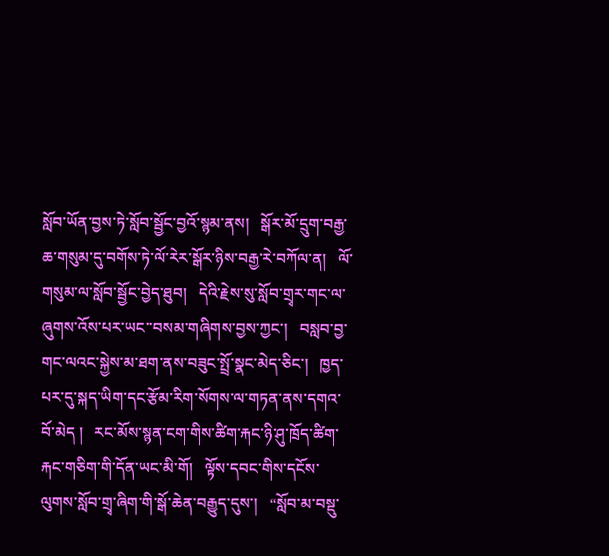སློབ་ཡོན་བྱས་ཏེ་སློབ་སྦྱོང་བྱའོ་སྙམ་ནས།   སྒོར་མོ་དྲུག་བརྒྱ་ཆ་གསུམ་དུ་བགོས་ཏེ་ལོ་རེར་སྒོར་ཉིས་བརྒྱ་རེ་བཀོལ་ན།   ལོ་གསུམ་ལ་སློབ་སྦྱོང་བྱེད་ཐུབ།   དེའི་རྗེས་སུ་སློབ་གྲྭར་གང་ལ་ཞུགས་འོས་པར་ཡང་་བསམ་གཞིགས་བྱས་ཀྱང་།   བསླབ་བྱ་གང་ལའང་སྐྱེས་མ་ཐག་ནས་བཟུང་སྤྲོ་སྣང་མེད་ཅིང་།   ཁྱད་པར་དུ་སྐད་ཡིག་དང་རྩོམ་རིག་སོགས་ལ་གཏན་ནས་དགའ་བོ་མེད །   རང་མོས་སྙན་ངག་གིས་ཚིག་རྐང་ཉི་ཤུ་ཁྲོད་ཚིག་རྐང་གཅིག་གི་དོན་ཡང་མི་གོ།   ལྟོས་དབང་གིས་དངོས་ལུགས་སློབ་གྲྭ་ཞིག་གི་སྒོ་ཆེན་བརྒྱུད་དུས་།   “སློབ་མ་བསྡུ་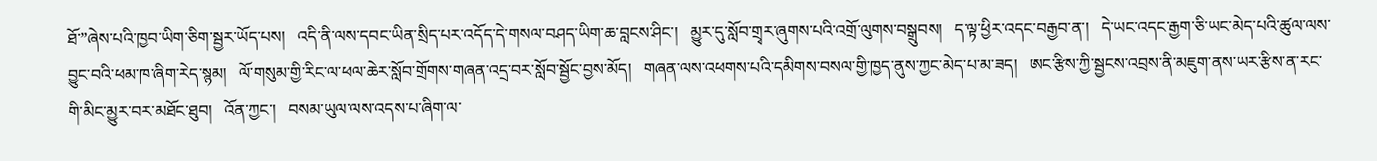ཐོ་”ཞེས་པའི་ཁྱབ་ཡིག་ཅིག་སྦྱར་ཡོད་པས།   འདི་ནི་ལས་དབང་ཡིན་སྲིད་པར་འདོད་དེ་གསལ་བཤད་ཡིག་ཆ་བླངས་ཤིང་།   མྱུར་དུ་སློབ་གྲྭར་ཞུགས་པའི་འགྲོ་ལུགས་བསྒྲུབས།   ད་ལྟ་ཕྱིར་འདང་བརྒྱབ་ན་།   དེ་ཡང་འདང་རྒྱག་ཅི་ཡང་མེད་པའི་ཚུལ་ལས་བྱུང་བའི་ཕམ་ཁ་ཞིག་རེད་སྙམ།   ལོ་གསུམ་གྱི་རིང་ལ་ཕལ་ཆེར་སློབ་གྲོགས་གཞན་འདྲ་བར་སློབ་སྦྱོང་བྱས་མོད།   གཞན་ལས་འཕགས་པའི་དམིགས་བསལ་གྱི་ཁྱད་ནུས་ཀྱང་མེད་པ་མ་ཟད།   ཨང་རྩིས་ཀྱི་སྦྱངས་འབྲས་ནི་མཇུག་ནས་ཡར་རྩིས་ན་རང་གི་མིང་མྱུར་བར་མཐོང་ཐུབ།   འོན་ཀྱང་།   བསམ་ཡུལ་ལས་འདས་པ་ཞིག་ལ་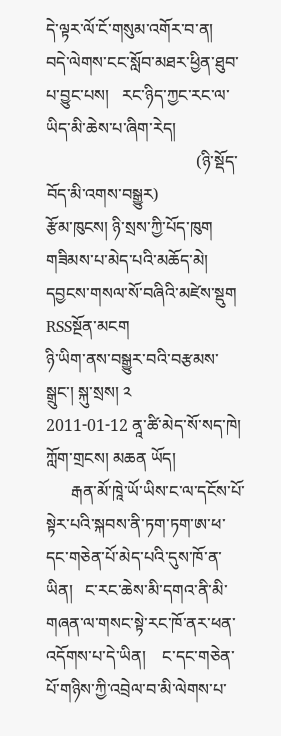དེ་ལྟར་ལོ་ངོ་གསུམ་འགོར་བ་ན།   བདེ་ལེགས་ངང་སློབ་མཐར་ཕྱིན་ཐུབ་པ་བྱུང་པས།   རང་ཉིད་ཀྱང་རང་ལ་ཡིད་མི་ཆེས་པ་ཞིག་རེད།
                                    (ཉི་སྡོད་བོད་མི་འགས་བསྒྱུར)
རྩོམ་ཁུངས། ཉི་སྲས་ཀྱི་པོད་ཁུག
གཟིམས་པ་མེད་པའི་མཆོད་མེ། དབྱངས་གསལ་སོ་བཞིའི་མཛེས་སྡུག  RSSསྔོན་མངག
ཉི་ཡིག་ནས་བསྒྱུར་བའི་བརྩམས་སྒྲུང་། སྐུ་སྲས། ༢
2011-01-12 ནཱ་ཚི་མེད་སོ་སད་ཁེ། ཀློག་གྲངས། མཆན ཡོད།
      རྒན་མོ་ཁཱེ་ཡོ་ཡིས་ང་ལ་དངོས་པོ་སྟེར་པའི་སྐབས་ནི་ཏག་ཏག་ཨ་ཕ་དང་གཅེན་པོ་མེད་པའི་དུས་ཁོ་ན་ཡིན།   ང་རང་ཆེས་མི་དགའ་ནི་མི་གཞན་ལ་གསང་སྟེ་རང་ཁོ་ནར་ཕན་འདོགས་པ་དེ་ཡིན།    ང་དང་གཅེན་པོ་གཉིས་ཀྱི་འབྲེལ་བ་མི་ལེགས་པ་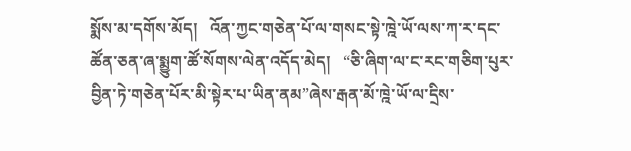སྨོས་མ་དགོས་མོད།   འོན་ཀྱང་གཅེན་པོ་ལ་གསང་སྟེ་ཁྰེ་ཡོ་ལས་ཀ་ར་དང་ ཚོན་ཅན་ཞ་སྨྱུག་ཚོ་སོགས་ལེན་འདོད་མེད།   “ཅི་ཞིག་ལ་ང་རང་གཅིག་པུར་བྱིན་ཏེ་གཅེན་པོར་མི་སྟེར་པ་ཡིན་ནམ”ཞེས་རྒན་མོ་ཁྰེ་ཡོ་ལ་དྲིས་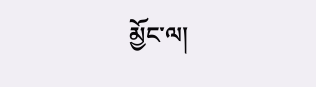མྱོང་ལ།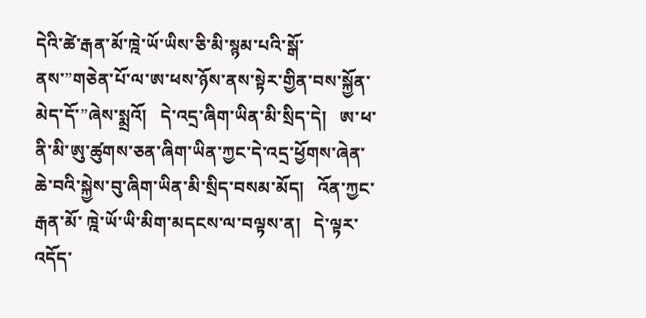དེའི་ཚེ་རྒན་མོ་ཁྰེ་ཡོ་ཡིས་ཅི་མི་སྙམ་པའི་སྒོ་ནས་”གཅེན་པོ་ལ་ཨ་ཕས་ཉོས་ནས་སྟེར་གྱིན་བས་སྐྱོན་མེད་དོ་”ཞེས་སྨྲའོ།   དེ་འདྲ་ཞིག་ཡིན་མི་སྲིད་དེ།   ཨ་ཕ་ནི་མི་ཨུ་ཚུགས་ཅན་ཞིག་ཡིན་ཀྱང་དེ་འདྲ་ཕྱོགས་ཞེན་ཆེ་བའི་སྐྱེས་བུ་ཞིག་ཡིན་མི་སྲིད་བསམ་མོད།   འོན་ཀྱང་རྒན་མོ་ ཁྰེ་ཡོ་ཡི་མིག་མདངས་ལ་བལྟས་ན།   དེ་ལྟར་འདོད་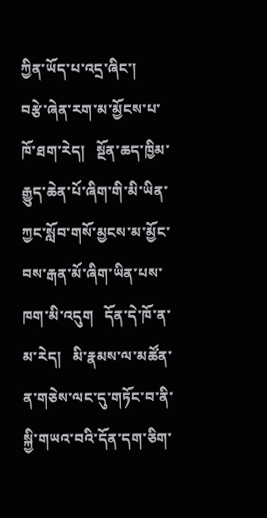ཀྱིན་ཡོད་པ་འདྲ་ཞིང་།   བརྩེ་ཞེན་རག་མ་མྱོངས་པ་ཁོ་ཐག་རེད།   སྔོན་ཆད་ཁྱིམ་རྒྱུད་ཆེན་པོ་ཞིག་གི་མི་ཡིན་ཀྱང་སློབ་གསོ་མྱངས་མ་མྱོང་བས་རྒན་མོ་ཞིག་ཡིན་པས་ཁག་མི་འདུག   དོན་དེ་ཁོ་ན་མ་རེད།   མི་རྣམས་ལ་མཚོན་ན་གཅེས་ལང་དུ་གཏོང་བ་ནི་སྐྱི་གཡའ་བའི་དོན་དག་ཅིག་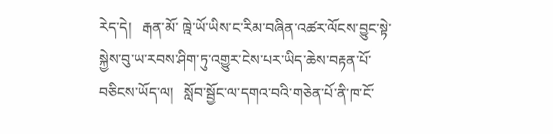རེད་དེ།   རྒན་མོ་ ཁྰེ་ཡོ་ཡིས་ང་རིམ་བཞིན་འཚར་ལོངས་བྱུང་སྟེ་སྐྱེས་བུ་ཡ་རབས་ཤིག་ཏུ་འགྱུར་ངེས་པར་ཡིད་ཆེས་བརྟན་པོ་བཅིངས་ཡོད་ལ།   སློབ་སྦྱོང་ལ་དགའ་བའི་གཅེན་པོ་ནི་ཁ་ངོ་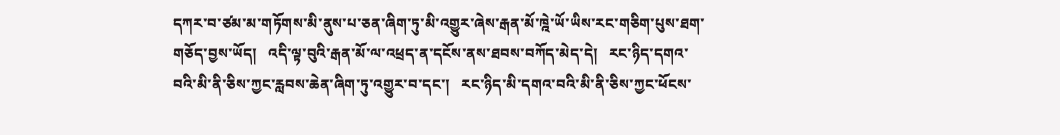དཀར་བ་ཙམ་མ་གཏོགས་མི་ནུས་པ་ཅན་ཞིག་ཏུ་མི་འགྱུར་ཞེས་རྒན་མོ་ཁྰེ་ཡོ་ཡིས་རང་གཅིག་པུས་ཐག་གཅོད་བྱས་ཡོད།   འདི་ལྟ་བུའི་རྒན་མོ་ལ་འཕྲད་ན་དངོས་ནས་ཐབས་བཀོད་མེད་དེ།   རང་ཉིད་དགའ་བའི་མི་ནི་ཅིས་ཀྱང་རླབས་ཆེན་ཞིག་ཏུ་འགྱུར་བ་དང་།   རང་ཉིད་མི་དགའ་བའི་མི་ནི་ཅིས་ཀྱང་ཕོངས་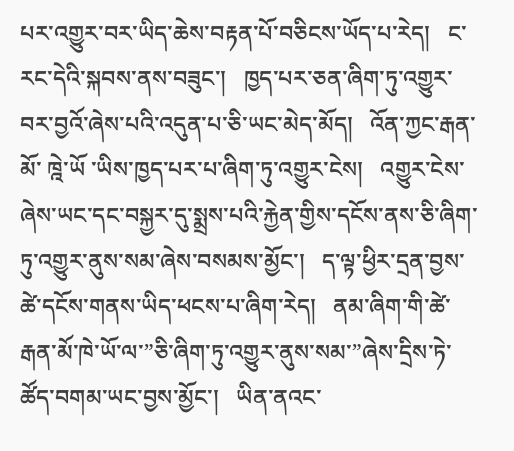པར་འགྱུར་བར་ཡིད་ཆེས་བརྟན་པོ་བཅིངས་ཡོད་པ་རེད།   ང་རང་དེའི་སྐབས་ནས་བཟུང་།   ཁྱད་པར་ཅན་ཞིག་ཏུ་འགྱུར་བར་བྱའོ་ཞེས་པའི་འདུན་པ་ཅི་ཡང་མེད་མོད།   འོན་ཀྱང་རྒན་མོ་ ཁྰེ་ཡོ ་ཡིས་ཁྱད་པར་པ་ཞིག་ཏུ་འགྱུར་ངེས།   འགྱུར་ངེས་ཞེས་ཡང་དང་བསྐྱར་དུ་སྨྲས་པའི་རྐྱེན་གྱིས་དངོས་ནས་ཅི་ཞིག་ཏུ་འགྱུར་ནུས་སམ་ཞེས་བསམས་མྱོང་།   ད་ལྟ་ཕྱིར་དྲན་བྱས་ཚེ་དངོས་གནས་ཡིད་ཕངས་པ་ཞིག་རེད།   ནམ་ཞིག་གི་ཚེ་རྒན་མོ་ཁེ་ཡོ་ལ་”ཅི་ཞིག་ཏུ་འགྱུར་ནུས་སམ་”ཞེས་དྲིས་ཏེ་ཚོད་བགམ་ཡང་བྱས་མྱོང་།   ཡིན་ནའང་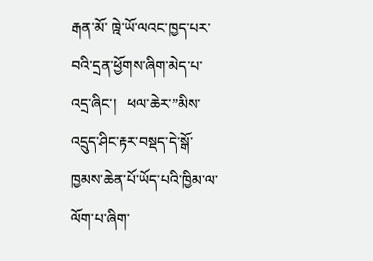རྒན་མོ་ ཁྰེ་ཡོ་ལའང་ཁྱད་པར་བའི་དྲན་ཕྱོགས་ཞིག་མེད་པ་འདྲ་ཞིང་།   ཕལ་ཆེར་”མིས་འདྲུད་ཤིང་རྟར་བསྡད་དེ་སྒོ་ཁྱམས་ཆེན་པོ་ཡོད་པའི་ཁྱིམ་ལ་ལོག་པ་ཞིག་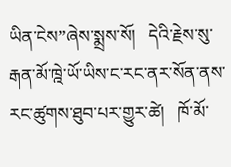ཡིན་ངེས”ཞེས་སྨྲས་སོ།   དེའི་རྗེས་སུ་རྒན་མོ་ཁྰེ་ཡོ་ཡིས་ང་རང་ནར་སོན་ནས་རང་ཚུགས་ཐུབ་པར་གྱུར་ཚེ།   ཁོ་མོ་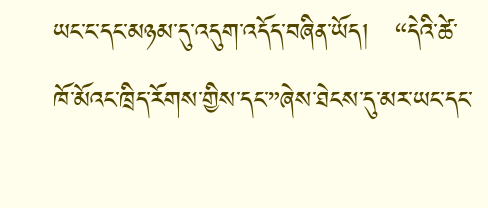ཡང་ང་དང་མཉམ་དུ་འདུག་འདོད་བཞིན་ཡོད།   “དེའི་ཚེ་ཁོ་མོའང་ཁྲིད་རོགས་གྱིས་དང་”ཞེས་ཐེངས་དུ་མར་ཡང་དང་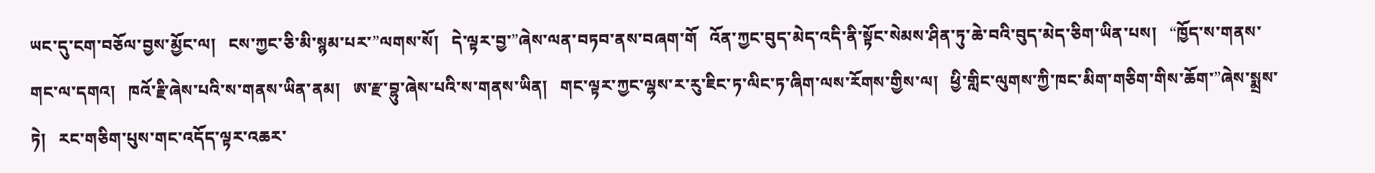ཡང་དུ་ངག་བཅོལ་བྱས་མྱོང་ལ།   ངས་ཀྱང་ཅི་མི་སྙམ་པར་”ལགས་སོ།   དེ་ལྟར་བྱ་”ཞེས་ལན་བཏབ་ནས་བཞག་གོ   འོན་ཀྱང་བུད་མེད་འདི་ནི་སྟོང་སེམས་ཤིན་ཏུ་ཆེ་བའི་བུད་མེད་ཅིག་ཡིན་པས།   “ཁྱོད་ས་གནས་གང་ལ་དགའ།   ཁའོ་རྗི་ཞེས་པའི་ས་གནས་ཡིན་ནམ།   ཨ་རྫ་བྷུ་ཞེས་པའི་ས་གནས་ཡིན།   གང་ལྟར་ཀྱང་ལྷས་ར་རུ་ཇིང་ཏ་ལིང་ཏ་ཞིག་ལས་རོགས་གྱིས་ལ།   ཕྱི་གླིང་ལུགས་ཀྱི་ཁང་མིག་གཅིག་གིས་ཆོག་”ཞེས་སྨྲས་ཏེ།   རང་གཅིག་པུས་གང་འདོད་ལྟར་འཆར་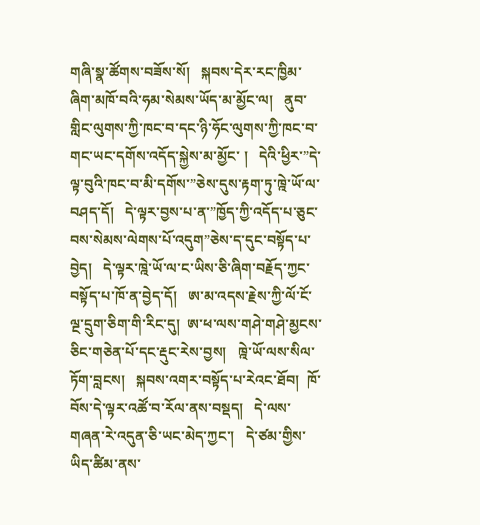གཞི་སྣ་ཚོགས་བཟོས་སོ།   སྐབས་དེར་རང་ཁྱིམ་ཞིག་མཁོ་བའི་ཧམ་སེམས་ཡོད་མ་མྱོང་ལ།   ནུབ་གླིང་ལུགས་ཀྱི་ཁང་བ་དང་ཉི་ཧོང་ལུགས་ཀྱི་ཁང་བ་གང་ཡང་དགོས་འདོད་སྐྱེས་མ་མྱོང་ །   དེའི་ཕྱིར་”དེ་ལྟ་བུའི་ཁང་བ་མི་དགོས་”ཅེས་དུས་རྟག་ཏུ་ཁྰེ་ཡོ་ལ་བཤད་དོ།   དེ་ལྟར་བྱས་པ་ན་”ཁྱོད་ཀྱི་འདོད་པ་ཅུང་བས་སེམས་ལེགས་པོ་འདུག”ཅེས་ད་དུང་བསྟོད་པ་བྱེད།   དེ་ལྟར་ཁྰེ་ཡོ་ལ་ང་ཡིས་ཅི་ཞིག་བརྗོད་ཀྱང་བསྟོད་པ་ཁོ་ན་བྱེད་དོ།   ཨ་མ་འདས་རྗེས་ཀྱི་ལོ་ངོ་ལྔ་དྲུག་ཅིག་གི་རིང་དུ།  ཨ་ཕ་ལས་གཤེ་གཤེ་མྱངས་ཅིང་གཅེན་པོ་དང་རྡུང་རེས་བྱས།   ཁྰེ་ཡོ་ལས་སིལ་ཏོག་བླངས།   སྐབས་འགར་བསྟོད་པ་རེའང་ཐོབ།  ཁོ་བོས་དེ་ལྟར་འཚོ་བ་རོལ་ནས་བསྡད།   དེ་ལས་གཞན་རེ་འདུན་ཅི་ཡང་མེད་ཀྱང་།   དེ་ཙམ་གྱིས་ཡིད་ཚིམ་ནས་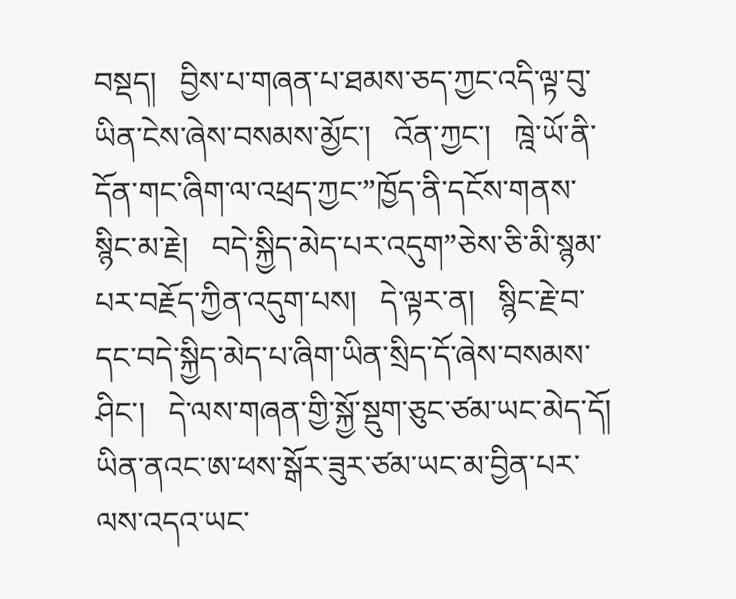བསྡད།   བྱིས་པ་གཞན་པ་ཐམས་ཅད་ཀྱང་འདི་ལྟ་བུ་ཡིན་ངེས་ཞེས་བསམས་མྱོང་།   འོན་ཀྱང་།   ཁྰེ་ཡོ་ནི་དོན་གང་ཞིག་ལ་འཕྲད་ཀྱང་”ཁྱོད་ནི་དངོས་གནས་སྙིང་མ་རྗེ།   བདེ་སྐྱིད་མེད་པར་འདུག”ཅེས་ཅི་མི་སྙམ་པར་བརྗོད་ཀྱིན་འདུག་པས།   དེ་ལྟར་ན།   སྙིང་རྗེ་བ་དང་བདེ་སྐྱིད་མེད་པ་ཞིག་ཡིན་སྲིད་དོ་ཞེས་བསམས་ཤིང་།   དེ་ལས་གཞན་གྱི་སྐྱོ་སྡུག་ཅུང་ཙམ་ཡང་མེད་དོ།   ཡིན་ནའང་ཨ་ཕས་སྒོར་ཟུར་ཙམ་ཡང་མ་བྱིན་པར་ལས་འདའ་ཡང་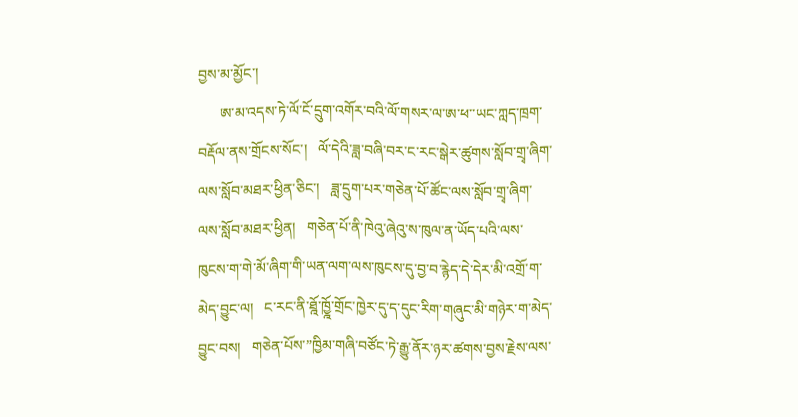བྱས་མ་མྱོང་།
      ཨ་མ་འདས་ཏེ་ལོ་ངོ་དྲུག་འགོར་བའི་ལོ་གསར་ལ་ཨ་ཕ་་ཡང་ཀླད་ཁྲག་བརྡོལ་ནས་གྲོངས་སོང་།   ལོ་དེའི་ཟླ་བཞི་བར་ང་རང་སྒེར་ཚུགས་སློབ་གྲྭ་ཞིག་ལས་སློབ་མཐར་ཕྱིན་ཅིང་།   ཟླ་དྲུག་པར་གཅེན་པོ་ཚོང་ལས་སློབ་གྲྭ་ཞིག་ལས་སློབ་མཐར་ཕྱིན།   གཅེན་པོ་ནི་ཁེའུ་ཞེའུ་ས་ཁུལ་ན་ཡོད་པའི་ལས་ཁུངས་ག་གེ་མོ་ཞིག་གི་ཡན་ལག་ལས་ཁུངས་དུ་བྱ་བ་རྙེད་དེ་དེར་མི་འགྲོ་ག་མེད་བྱུང་ལ།   ང་རང་ནི་ཐྰོ་ཁྱྰོ་གྲོང་ཁྱེར་དུ་ད་དུང་རིག་གཞུང་མི་གཉེར་ག་མེད་བྱུང་བས།   གཅེན་པོས་”ཁྱིམ་གཞི་བཙོང་ཏེ་རྒྱུ་ནོར་ཉར་ཚགས་བྱས་རྗེས་ལས་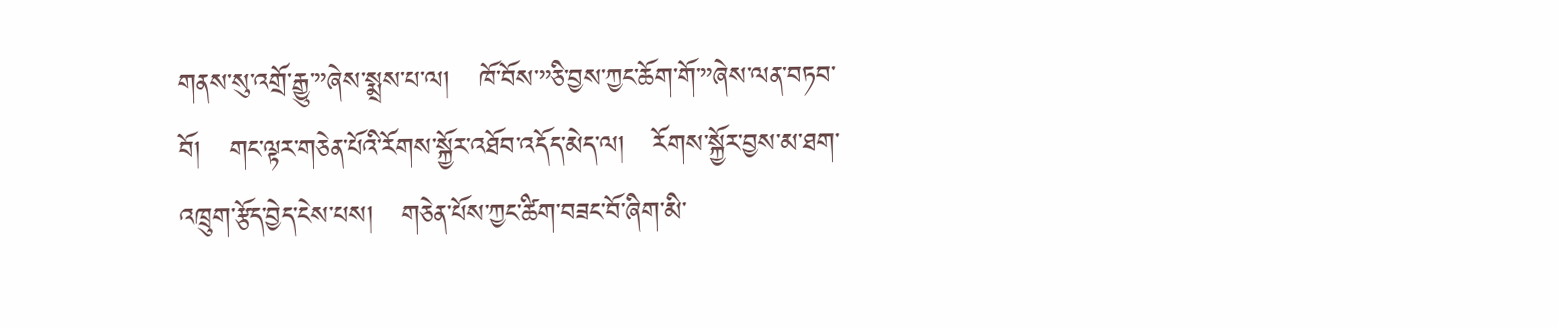གནས་སུ་འགྲོ་རྒྱུ་”ཞེས་སྨྲས་པ་ལ།   ཁོ་བོས་”ཅི་བྱས་ཀྱང་ཆོག་གོ་”ཞེས་ལན་བཏབ་བོ།   གང་ལྟར་གཅེན་པོའི་རོགས་སྐྱོར་འཐོབ་འདོད་མེད་ལ།   རོགས་སྐྱོར་བྱས་མ་ཐག་འཁྲུག་རྩོད་བྱེད་ངེས་པས།   གཅེན་པོས་ཀྱང་ཚིག་བཟང་བོ་ཞིག་མི་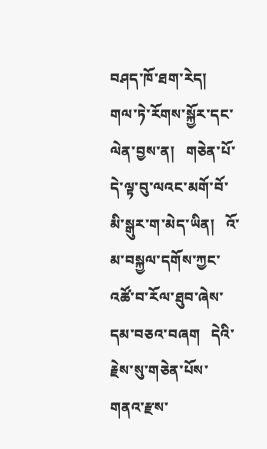བཤད་ཁོ་ཐག་རེད།   གལ་ཏེ་རོགས་སྐྱོར་དང་ལེན་བྱས་ན།   གཅེན་པོ་དེ་ལྟ་བུ་ལའང་མགོ་བོ་མི་སྒུར་ག་མེད་ཡིན།   འོ་མ་བསྐྱལ་དགོས་ཀྱང་འཚོ་བ་རོལ་ཐུབ་ཞེས་དམ་བཅའ་བཞག   དེའི་རྗེས་སུ་གཅེན་པོས་གནའ་རྫས་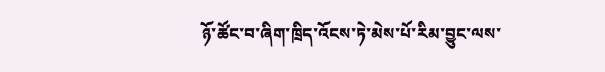ཉོ་ཚོང་བ་ཞིག་ཁྲིད་འོངས་ཏེ་མེས་པོ་རིམ་བྱུང་ལས་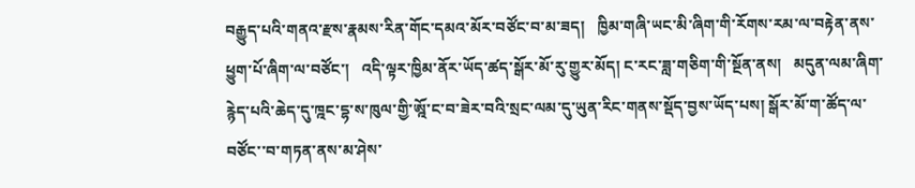བརྒྱུད་པའི་གནའ་རྫས་རྣམས་རིན་གོང་དམའ་མོར་བཙོང་བ་མ་ཟད།   ཁྱིམ་གཞི་ཡང་མི་ཞིག་གི་རོགས་རམ་ལ་བརྟེན་ནས་ཕྱུག་པོ་ཞིག་ལ་བཙོང་།   འདི་ལྟར་ཁྱིམ་ནོར་ཡོད་ཚད་སྒོར་མོ་རུ་གྱུར་མོད། ང་རང་ཟླ་གཅིག་གི་སྔོན་ནས།   མདུན་ལམ་ཞིག་རྙེད་པའི་ཆེད་དུ་ཁྰང་དྷ་ས་ཁུལ་གྱི་ཨྰོ་ང་བ་ཟེར་བའི་སྲང་ལམ་དུ་ཡུན་རིང་གནས་སྡོད་བྱས་ཡོད་པས། སྒོར་མོ་ག་ཚོད་ལ་བཙོང་་བ་གཏན་ནས་མ་ཤེས་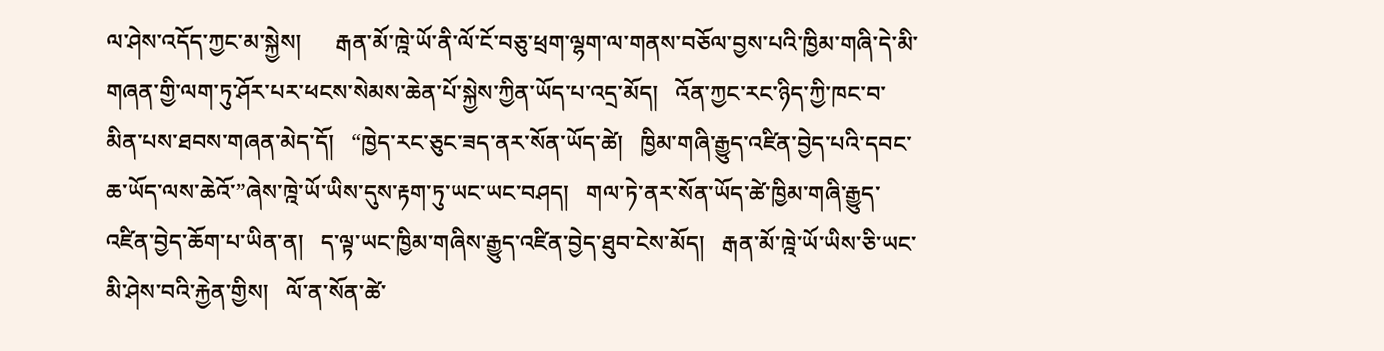ལ་ཤེས་འདོད་ཀྱང་མ་སྐྱེས།      རྒན་མོ་ཁྰེ་ཡོ་ནི་ལོ་ངོ་བཅུ་ཕྲག་ལྷག་ལ་གནས་བཅོལ་བྱས་པའི་ཁྱིམ་གཞི་དེ་མི་གཞན་གྱི་ལག་ཏུ་ཤོར་པར་ཕངས་སེམས་ཆེན་པོ་སྐྱེས་ཀྱིན་ཡོད་པ་འདྲ་མོད།   འོན་ཀྱང་རང་ཉིད་ཀྱི་ཁང་བ་མིན་པས་ཐབས་གཞན་མེད་དོ།   “ཁྱེད་རང་ཅུང་ཟད་ནར་སོན་ཡོད་ཚེ།   ཁྱིམ་གཞི་རྒྱུད་འཛིན་བྱེད་པའི་དབང་ཆ་ཡོད་ལས་ཆེའོ་”ཞེས་ཁྰེ་ཡོ་ཡིས་དུས་རྟག་ཏུ་ཡང་ཡང་བཤད།   གལ་ཏེ་ནར་སོན་ཡོད་ཚེ་ཁྱིམ་གཞི་རྒྱུད་འཛིན་བྱེད་ཆོག་པ་ཡིན་ན།   ད་ལྟ་ཡང་ཁྱིམ་གཞིས་རྒྱུད་འཛིན་བྱེད་ཐུབ་ངེས་མོད།   རྒན་མོ་ཁྰེ་ཡོ་ཡིས་ཅི་ཡང་མི་ཤེས་བའི་རྐྱེན་གྱིས།   ལོ་ན་སོན་ཚེ་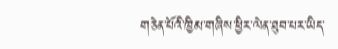གཅེན་པོའི་ཁྱིམ་གཞིས་ཕྱིར་ལེན་ཐུབ་པར་ཡིད་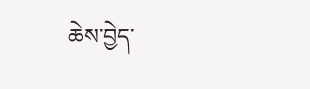ཆེས་བྱེད་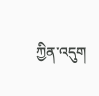ཀྱིན་འདུག